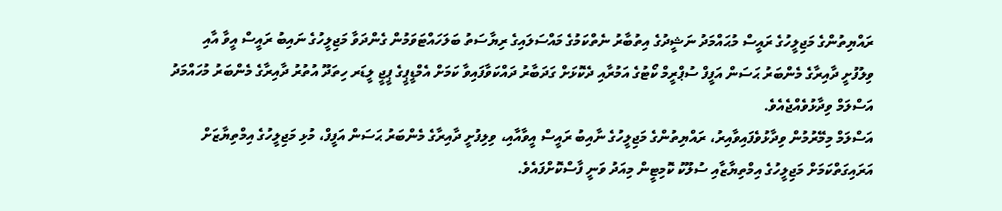ރައްޔިތުންގެ މަޖިލީހުގެ ރައީސް މުޙައްމަދު ނަޝީދުގެ އިތުބާރު ނެތްކަމުގެ މައްސަލައިގެ ރިޔާސަތު ބަލަހައްޓަވަމުން ގެންދަވާ މަޖިލީހުގެ ނައިބު ރައީސް އީވާ އާއި ވިލުފުށީ ދާއިރާގެ މެންބަރު ޙަސަން އަފީފް ސުޕްރީމް ކޯޓުގެ އަމުރާއި ދެކޮޅަށް ގަދަބާރު ދައްކަވާފައިވާ ކަމަށް އެމްޑީޕީގެ ޕީޖީ ލީޑަރ ހިތަދޫ އުތުރު ދާއިރާގެ މެންބަރު މުހައްމަދު އަސްލަމް ވިދާޅުވެއްޖެއެވެ.
އަސްލަމް މިމޭރުމުން ވިދާޅުވެފައިވާއިރު، ރައްޔިތުންގެ މަޖިލީހުގެ ނާއިބު ރައީސް އީވާއާއި، ވިލިފުށީ ދާއިރާގެ މެންބަރު ޙަސަން އަފީފް، މުޅި މަޖިލީހުގެ އިމްތިޔާޒަށް އަރައިގަތްކަމަށް މަޖިލީހުގެ އިމްތިޔާޒާއި ސުލޫކު ކޮމިޓީން މިއަދު ވަނީ ފާސްކޮށްފައެވެ.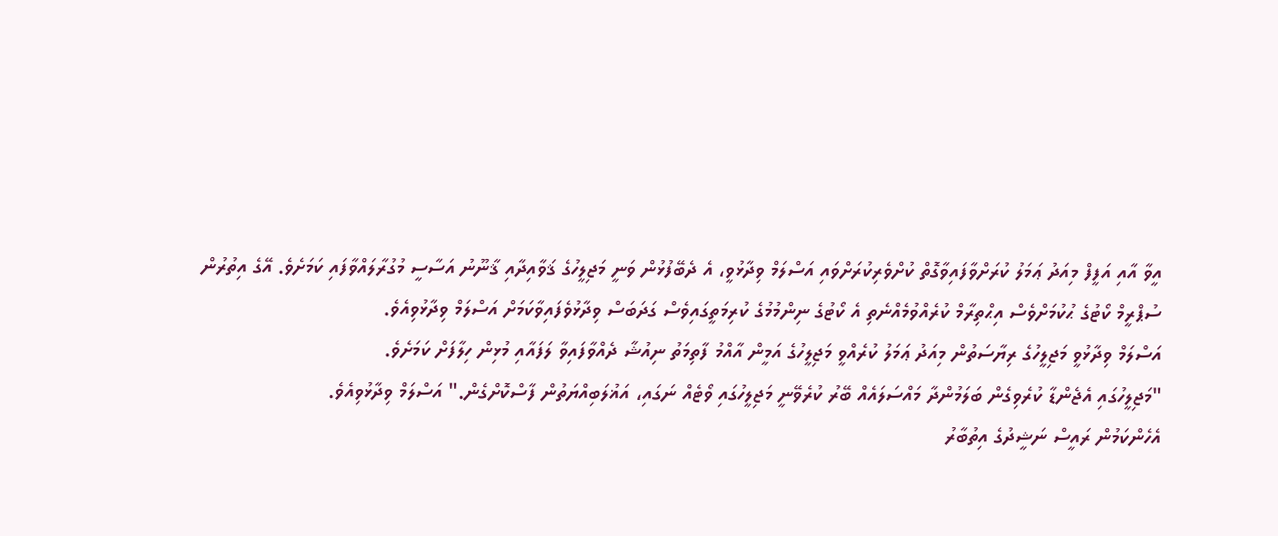އީވާ އާއި އަފީފް މިއަދު ޢަމަލު ކުރަށްވާފައިވާގޮތް ކުށްވެރިކުރަށްވައި އަސްލަމް ވިދާޅުވީ، އެ ދެބޭފުޅުން ވަނީ މަޖިލީހުގެ ޤަވާއިދާއި ޤާނޫނު އަސާސީ މުގުރާލައްވާފައި ކަމަށެވެ. އޭގެ އިތުރުން ސުޕްރީމް ކޯޓުގެ ޙުކުމަށްވެސް އިޙްތިރާމް ކުރެއްވުމެއްނެތި އެ ކޯޓުގެ ނިންމުމުގެ ކުރިމަތީގައިވެސް ގަދަބަސް ވިދާޅުވެފައިވާކަމަށް އަސްލަމް ވިދާޅުވިއެވެ.
އަސްލަމް ވިދާޅުވީ މަޖިލީހުގެ ރިޔާސަތުން މިއަދު ޢަމަލު ކުރެއްވީ މަޖިލީހުގެ އަމީން އާއްމު ފާތިމަތު ނިއުޝާ ދެއްވާފައިވާ ލަފައާއި މުޅިން ހިލާފަށް ކަމަށެވެ.
"މަޖިލީހުގައި އެޖެންޑާ ކުރެވިގެން ބަލަމުންދާ މައްސަލައެއް ބޭރު ކުރެވޭނީ މަޖިލީހުގައި ވޯޓެއް ނަގައި، އަޣުލަބިއްޔަތުން ފާސްކޮށްގެން." އަސްލަމް ވިދާޅުވިއެވެ.
އެހެންކަމުން ރައީސް ނަޝީދުގެ އިތުބާރު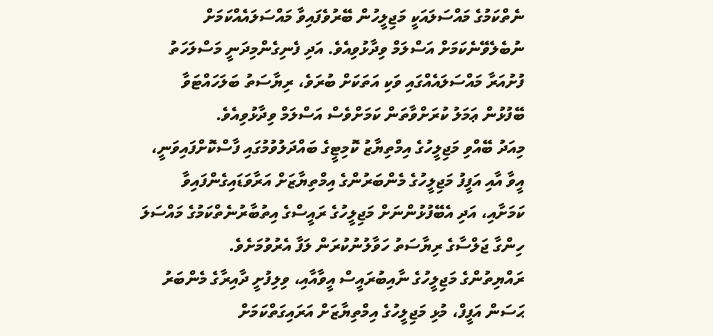ނެތްކަމުގެ މައްސަލައަކީ މަޖިލީހުން ބޭރުވެފައިވާ މައްސަލައެއްކަމަށް ނުބެލެވޭނެކަމަށް އަސްލަމް ވިދާޅުވިއެވެ. އަދި ފެނިގެންމިދަނީ މަސްލަހަތު ފުށުއަރާ މައްސަލައެއްގައި ވަކި އަތަކަށް ބުރަވެ، ރިޔާސަތު ބަލަހައްޓަވާ ބޭފުޅުން ޢަމަލު ކުރަށްވާތަން ކަމަށްވެސް އަސްލަމް ވިދާޅުވިއެވެ.
މިއަދު ބޭއްވި މަޖިލީހުގެ އިމްތިޔާޒު ކޮމިޓީގެ ބައްދަލުވުމުގައި ފާސްކޮށްފައިވަނީ، އީވާ އާއި އަފީފު މަޖިލީހުގެ މެންބަރުންގެ އިމްތިޔާޒަށް އަރާވަޑައިގެންފައިވާ ކަމަށާއި، އަދި އެބޭފުޅުންނަށް މަޖިލީހުގެ ރައީސްގެ އިތުބާރުނެތްކަމުގެ މައްސަލަ ހިންގާ ޖަލްސާގެ ރިޔާސަތު ހަވާލުނުކުރަން ލަފާ އެރުވުމަށެވެ.
ރައްޔިތުންގެ މަޖިލީހުގެ ނާއިބުރައީސް އީވާއާއި، ވިލިފުށީ ދާއިރާގެ މެންބަރު ޙަސަން އަފީފް، މުޅި މަޖިލީހުގެ އިމްތިޔާޒަށް އަރައިގަތްކަމަށް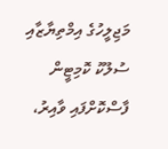މަޖިލީހުގެ އިމްތިޔާޒާއި ސުލޫކު ކޮމިޓީން ފާސްކޮށްފައި ވާއިރު،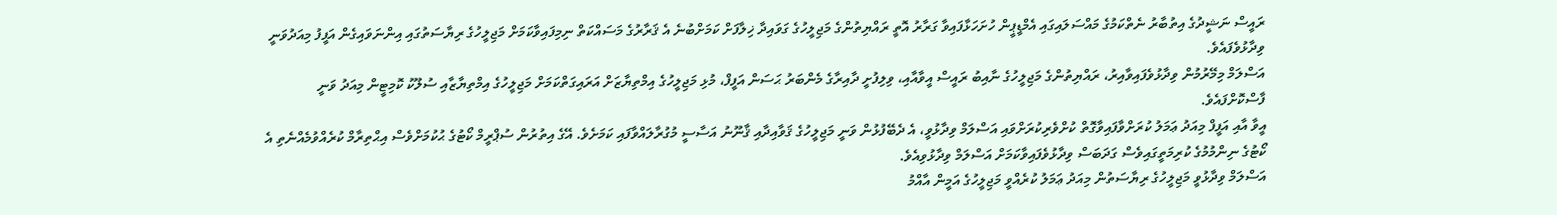ރައީސް ނަޝީދުގެ އިތުބާރު ނެތްކަމުގެ މައްސަލައިގައި އެމްޑީޕީން ހުށަހަޅާފައިވާ ގަރާރު އޮތީ ރައްޔިތުންގެ މަޖިލީހުގެ ގަވައިދާ ޚިލާފަށް ކަމަށްބުނެ އެ ޤަރާރުގެ މަސައްކަތް ނިމިފައިވާކަމަށް މަޖިލީހުގެ ރިޔާސަތުގައި އިންނަވައިގެން އަފީފު މިއަދުވަނީ ވިދާޅުވެފައެވެ.
އަސްލަމް މިމޭރުމުން ވިދާޅުވެފައިވާއިރު، ރައްޔިތުންގެ މަޖިލީހުގެ ނާއިބު ރައީސް އީވާއާއި، ވިލިފުށީ ދާއިރާގެ މެންބަރު ޙަސަން އަފީފް، މުޅި މަޖިލީހުގެ އިމްތިޔާޒަށް އަރައިގަތްކަމަށް މަޖިލީހުގެ އިމްތިޔާޒާއި ސުލޫކު ކޮމިޓީން މިއަދު ވަނީ ފާސްކޮށްފައެވެ.
އީވާ އާއި އަފީފް މިއަދު ޢަމަލު ކުރަށްވާފައިވާގޮތް ކުށްވެރިކުރަށްވައި އަސްލަމް ވިދާޅުވީ، އެ ދެބޭފުޅުން ވަނީ މަޖިލީހުގެ ޤަވާއިދާއި ޤާނޫނު އަސާސީ މުގުރާލައްވާފައި ކަމަށެވެ. އޭގެ އިތުރުން ސުޕްރީމް ކޯޓުގެ ޙުކުމަށްވެސް އިޙްތިރާމް ކުރެއްވުމެއްނެތި އެ ކޯޓުގެ ނިންމުމުގެ ކުރިމަތީގައިވެސް ގަދަބަސް ވިދާޅުވެފައިވާކަމަށް އަސްލަމް ވިދާޅުވިއެވެ.
އަސްލަމް ވިދާޅުވީ މަޖިލީހުގެ ރިޔާސަތުން މިއަދު ޢަމަލު ކުރެއްވީ މަޖިލީހުގެ އަމީން އާއްމު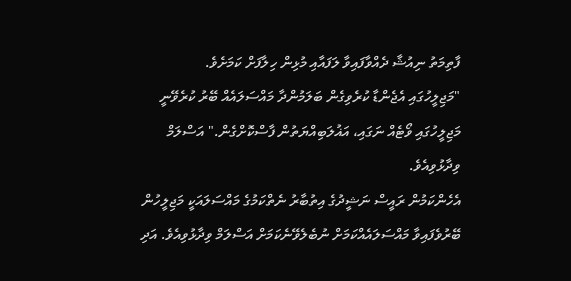ފާތިމަތު ނިއުޝާ ދެއްވާފައިވާ ލަފައާއި މުޅިން ހިލާފަށް ކަމަށެވެ.
"މަޖިލީހުގައި އެޖެންޑާ ކުރެވިގެން ބަލަމުންދާ މައްސަލައެއް ބޭރު ކުރެވޭނީ މަޖިލީހުގައި ވޯޓެއް ނަގައި، އަޣުލަބިއްޔަތުން ފާސްކޮށްގެން." އަސްލަމް ވިދާޅުވިއެވެ.
އެހެންކަމުން ރައީސް ނަޝީދުގެ އިތުބާރު ނެތްކަމުގެ މައްސަލައަކީ މަޖިލީހުން ބޭރުވެފައިވާ މައްސަލައެއްކަމަށް ނުބެލެވޭނެކަމަށް އަސްލަމް ވިދާޅުވިއެވެ. އަދި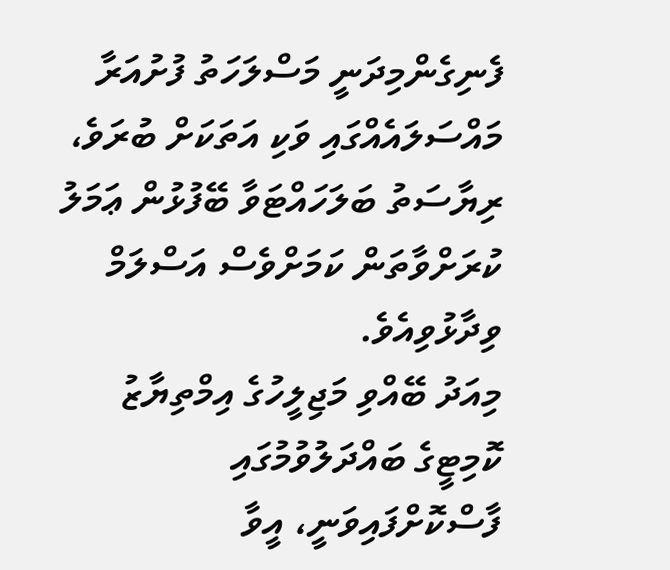ފެނިގެންމިދަނީ މަސްލަހަތު ފުށުއަރާ މައްސަލައެއްގައި ވަކި އަތަކަށް ބުރަވެ، ރިޔާސަތު ބަލަހައްޓަވާ ބޭފުޅުން ޢަމަލު ކުރަށްވާތަން ކަމަށްވެސް އަސްލަމް ވިދާޅުވިއެވެ.
މިއަދު ބޭއްވި މަޖިލީހުގެ އިމްތިޔާޒު ކޮމިޓީގެ ބައްދަލުވުމުގައި ފާސްކޮށްފައިވަނީ، އީވާ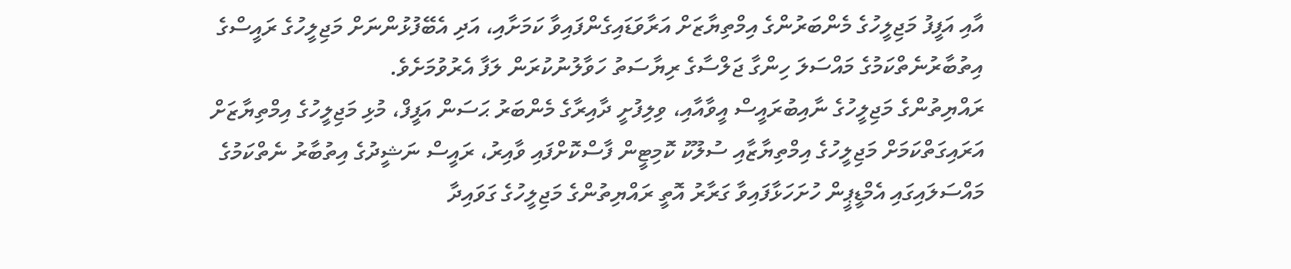އާއި އަފީފު މަޖިލީހުގެ މެންބަރުންގެ އިމްތިޔާޒަށް އަރާވަޑައިގެންފައިވާ ކަމަށާއި، އަދި އެބޭފުޅުންނަށް މަޖިލީހުގެ ރައީސްގެ އިތުބާރުނެތްކަމުގެ މައްސަލަ ހިންގާ ޖަލްސާގެ ރިޔާސަތު ހަވާލުނުކުރަން ލަފާ އެރުވުމަށެވެ.
ރައްޔިތުންގެ މަޖިލީހުގެ ނާއިބުރައީސް އީވާއާއި، ވިލިފުށީ ދާއިރާގެ މެންބަރު ޙަސަން އަފީފް، މުޅި މަޖިލީހުގެ އިމްތިޔާޒަށް އަރައިގަތްކަމަށް މަޖިލީހުގެ އިމްތިޔާޒާއި ސުލޫކު ކޮމިޓީން ފާސްކޮށްފައި ވާއިރު، ރައީސް ނަޝީދުގެ އިތުބާރު ނެތްކަމުގެ މައްސަލައިގައި އެމްޑީޕީން ހުށަހަޅާފައިވާ ގަރާރު އޮތީ ރައްޔިތުންގެ މަޖިލީހުގެ ގަވައިދާ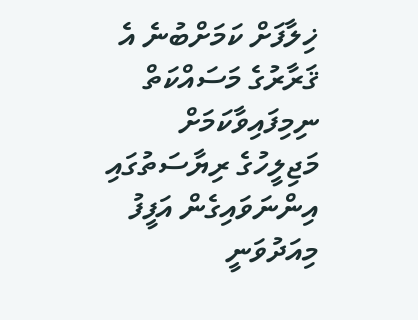ޚިލާފަށް ކަމަށްބުނެ އެ ޤަރާރުގެ މަސައްކަތް ނިމިފައިވާކަމަށް މަޖިލީހުގެ ރިޔާސަތުގައި އިންނަވައިގެން އަފީފު މިއަދުވަނީ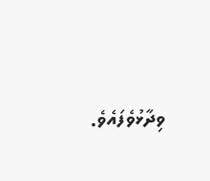ވިދާޅުވެފައެވެ.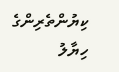ކިޔުންތެރިންގެ ހިޔާލު